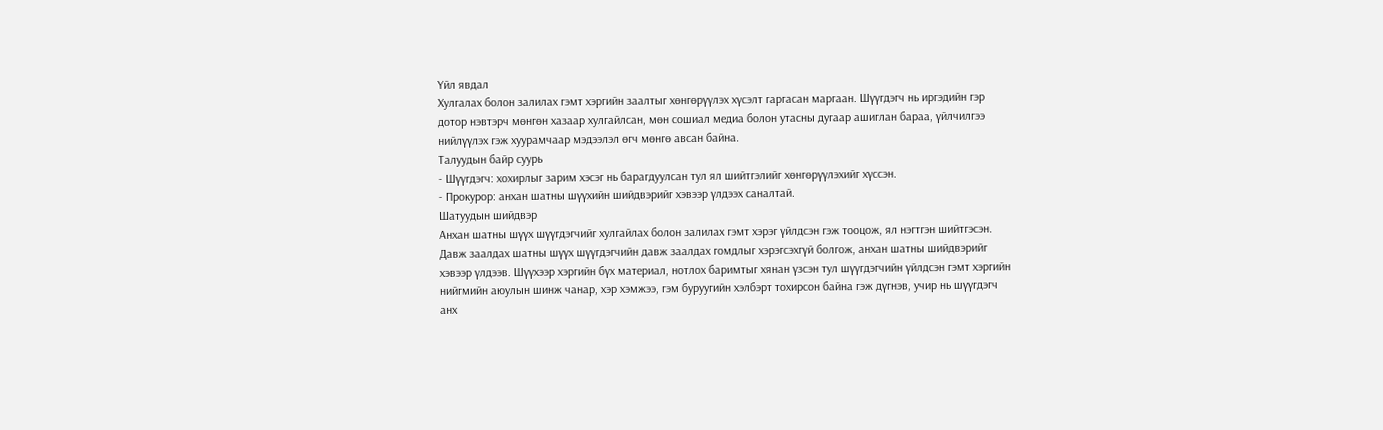Үйл явдал
Хулгалах болон залилах гэмт хэргийн заалтыг хөнгөрүүлэх хүсэлт гаргасан маргаан. Шүүгдэгч нь иргэдийн гэр дотор нэвтэрч мөнгөн хазаар хулгайлсан, мөн сошиал медиа болон утасны дугаар ашиглан бараа, үйлчилгээ нийлүүлэх гэж хуурамчаар мэдээлэл өгч мөнгө авсан байна.
Талуудын байр суурь
- Шүүгдэгч: хохирлыг зарим хэсэг нь барагдуулсан тул ял шийтгэлийг хөнгөрүүлэхийг хүссэн.
- Прокурор: анхан шатны шүүхийн шийдвэрийг хэвээр үлдээх саналтай.
Шатуудын шийдвэр
Анхан шатны шүүх шүүгдэгчийг хулгайлах болон залилах гэмт хэрэг үйлдсэн гэж тооцож, ял нэгтгэн шийтгэсэн. Давж заалдах шатны шүүх шүүгдэгчийн давж заалдах гомдлыг хэрэгсэхгүй болгож, анхан шатны шийдвэрийг хэвээр үлдээв. Шүүхээр хэргийн бүх материал, нотлох баримтыг хянан үзсэн тул шүүгдэгчийн үйлдсэн гэмт хэргийн нийгмийн аюулын шинж чанар, хэр хэмжээ, гэм буруугийн хэлбэрт тохирсон байна гэж дүгнэв, учир нь шүүгдэгч анх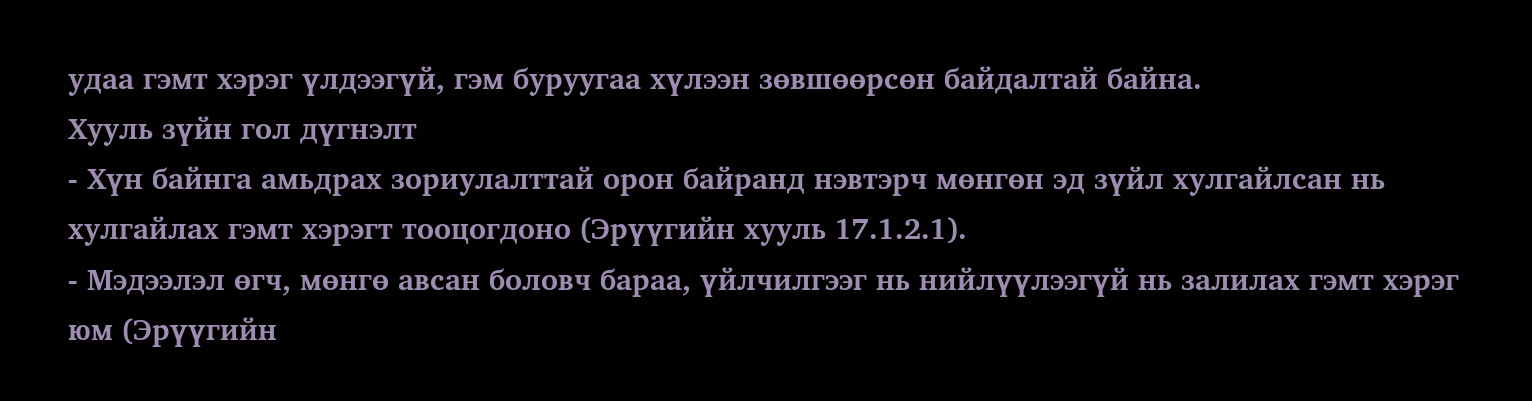удаа гэмт хэрэг үлдээгүй, гэм буруугаа хүлээн зөвшөөрсөн байдалтай байна.
Хууль зүйн гол дүгнэлт
- Хүн байнга амьдрах зориулалттай орон байранд нэвтэрч мөнгөн эд зүйл хулгайлсан нь хулгайлах гэмт хэрэгт тооцогдоно (Эрүүгийн хууль 17.1.2.1).
- Мэдээлэл өгч, мөнгө авсан боловч бараа, үйлчилгээг нь нийлүүлээгүй нь залилах гэмт хэрэг юм (Эрүүгийн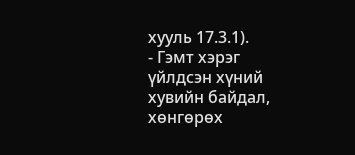хууль 17.3.1).
- Гэмт хэрэг үйлдсэн хүний хувийн байдал, хөнгөрөх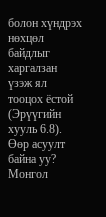болон хүндрэх нөхцөл байдлыг харгалзан үзэж ял тооцох ёстой (Эрүүгийн хууль 6.8).
Өөр асуулт байна уу?
Монгол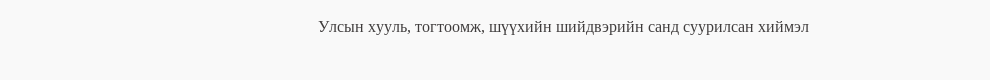Улсын хууль, тогтоомж, шүүхийн шийдвэрийн санд суурилсан хиймэл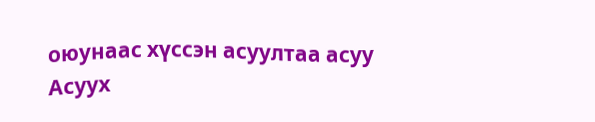оюунаас хүссэн асуултаа асуу
Асуух